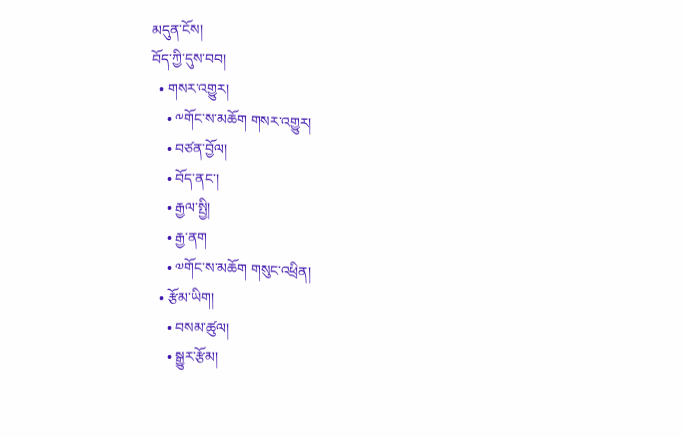མདུན་ངོས།
བོད་ཀྱི་དུས་བབ།
  • གསར་འགྱུར།
    • ༸གོང་ས་མཆོག གསར་འགྱུར།
    • བཙན་བྱོལ།
    • བོད་ནང་།
    • རྒྱལ་སྤྱི།
    • རྒྱ་ནག
    • ༧གོང་ས་མཆོག གསུང་འཕྲིན།
  • རྩོམ་ཡིག།
    • བསམ་ཚུལ།
    • སྒྱུར་རྩོམ།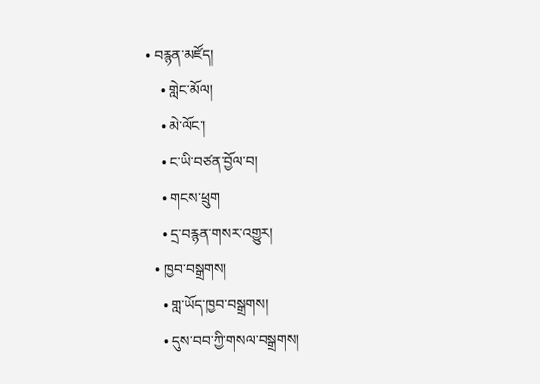• བརྙན་མཛོད།
    • གླེང་མོལ།
    • མེ་ལོང་།
    • ང་ཡི་བཙན་བྱོལ་བ།
    • གངས་ཕྲུག
    • དྲ་བརྙན་གསར་འགྱུར།
  • ཁྱབ་བསྒྲགས།
    • གླ་ཡོད་ཁྱབ་བསྒྲགས།
    • དུས་བབ་ཀྱི་གསལ་བསྒྲགས།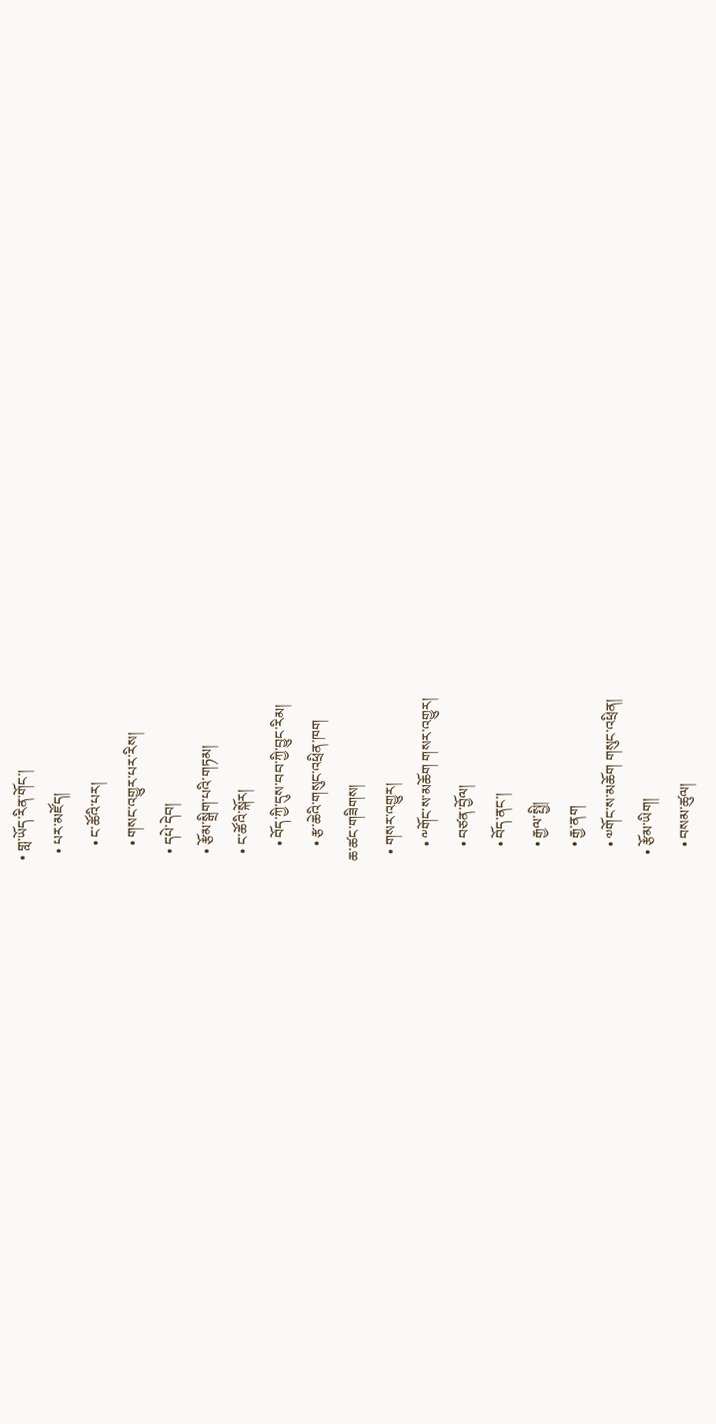• གླ་ཡོད་རིན་གོང་།
  • པར་མཛོད།
    • ང་ཚོའི་པར།
    • གསང་འགྱུར་པར་རིས།
  • དཔེ་དེབ།
  • རྩོམ་སྒྲིག་པའི་གཏམ།
  • ང་ཚོའི་སྐོར།
    • བོད་ཀྱི་དུས་བབ་ཀྱི་བྱུང་རིམ།
    • རྩ་ཆེའི་གསུང་འཕྲིན་ཁག
ཆ་ཚང་གཟིགས།
  • གསར་འགྱུར།
    • ༸གོང་ས་མཆོག གསར་འགྱུར།
    • བཙན་བྱོལ།
    • བོད་ནང་།
    • རྒྱལ་སྤྱི།
    • རྒྱ་ནག
    • ༧གོང་ས་མཆོག གསུང་འཕྲིན།
  • རྩོམ་ཡིག།
    • བསམ་ཚུལ།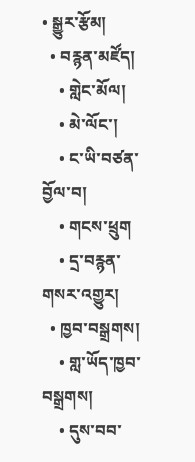• སྒྱུར་རྩོམ།
  • བརྙན་མཛོད།
    • གླེང་མོལ།
    • མེ་ལོང་།
    • ང་ཡི་བཙན་བྱོལ་བ།
    • གངས་ཕྲུག
    • དྲ་བརྙན་གསར་འགྱུར།
  • ཁྱབ་བསྒྲགས།
    • གླ་ཡོད་ཁྱབ་བསྒྲགས།
    • དུས་བབ་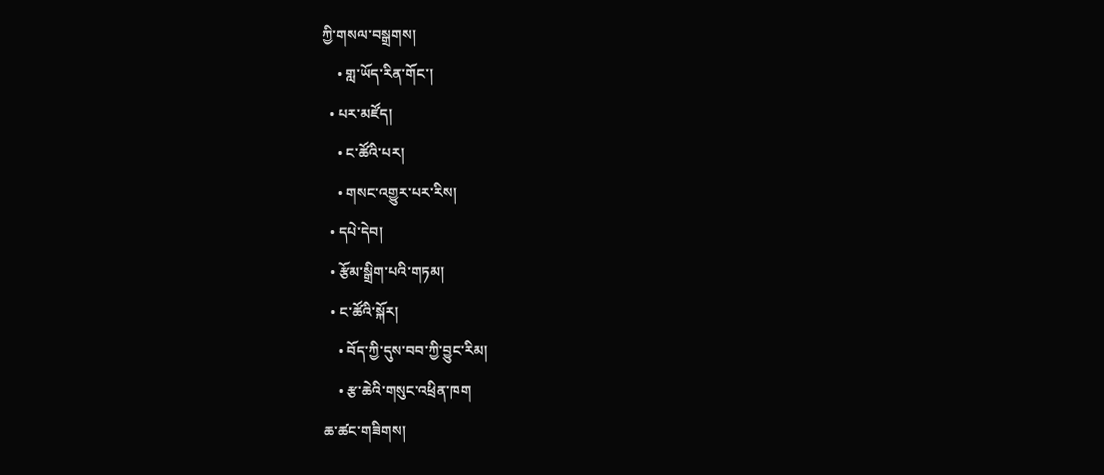ཀྱི་གསལ་བསྒྲགས།
    • གླ་ཡོད་རིན་གོང་།
  • པར་མཛོད།
    • ང་ཚོའི་པར།
    • གསང་འགྱུར་པར་རིས།
  • དཔེ་དེབ།
  • རྩོམ་སྒྲིག་པའི་གཏམ།
  • ང་ཚོའི་སྐོར།
    • བོད་ཀྱི་དུས་བབ་ཀྱི་བྱུང་རིམ།
    • རྩ་ཆེའི་གསུང་འཕྲིན་ཁག
ཆ་ཚང་གཟིགས།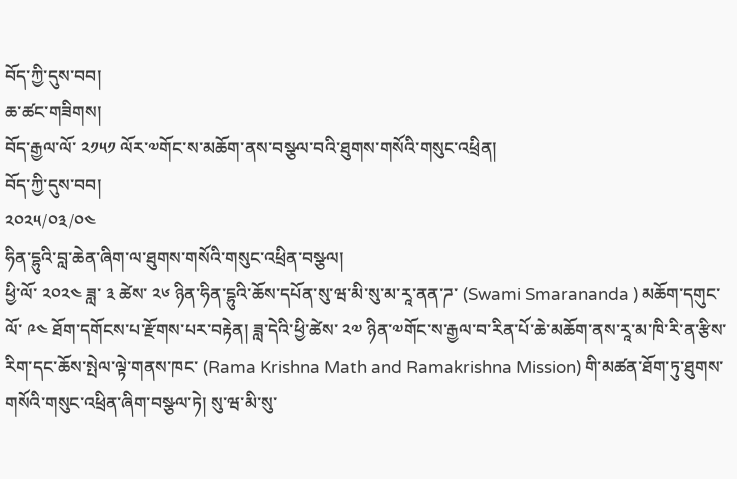བོད་ཀྱི་དུས་བབ།
ཆ་ཚང་གཟིགས།
བོད་རྒྱལ་ལོ་ ༢༡༥༡ ལོར་༧གོང་ས་མཆོག་ནས་བསྩལ་བའི་ཐུགས་གསོའི་གསུང་འཕྲིན།
བོད་ཀྱི་དུས་བབ།
༢༠༢༥/༠༣/༠༤
ཧིན་དྷུའི་བླ་ཆེན་ཞིག་ལ་ཐུགས་གསོའི་གསུང་འཕྲིན་བསྩལ།
ཕྱི་ལོ་ ༢༠༢༤ ཟླ་ ༣ ཚེས་ ༢༦ ཉིན་ཧིན་དྷུའི་ཆོས་དཔོན་སུ་ཝ་མི་སུ་མ་རཱ་ནན་ཌ་ (Swami Smarananda ) མཆོག་དགུང་ལོ་ ༩༤ ཐོག་དགོངས་པ་རྫོགས་པར་བརྟེན། ཟླ་དེའི་ཕྱི་ཚེས་ ༢༧ ཉིན་༧གོང་ས་རྒྱལ་བ་རིན་པོ་ཆེ་མཆོག་ནས་རཱ་མ་ཁི་རི་ན་རྩིས་རིག་དང་ཆོས་སྤེལ་ལྟེ་གནས་ཁང་ (Rama Krishna Math and Ramakrishna Mission) གི་མཚན་ཐོག་ཏུ་ཐུགས་གསོའི་གསུང་འཕྲིན་ཞིག་བསྩལ་ཏེ། སུ་ཝ་མི་སུ་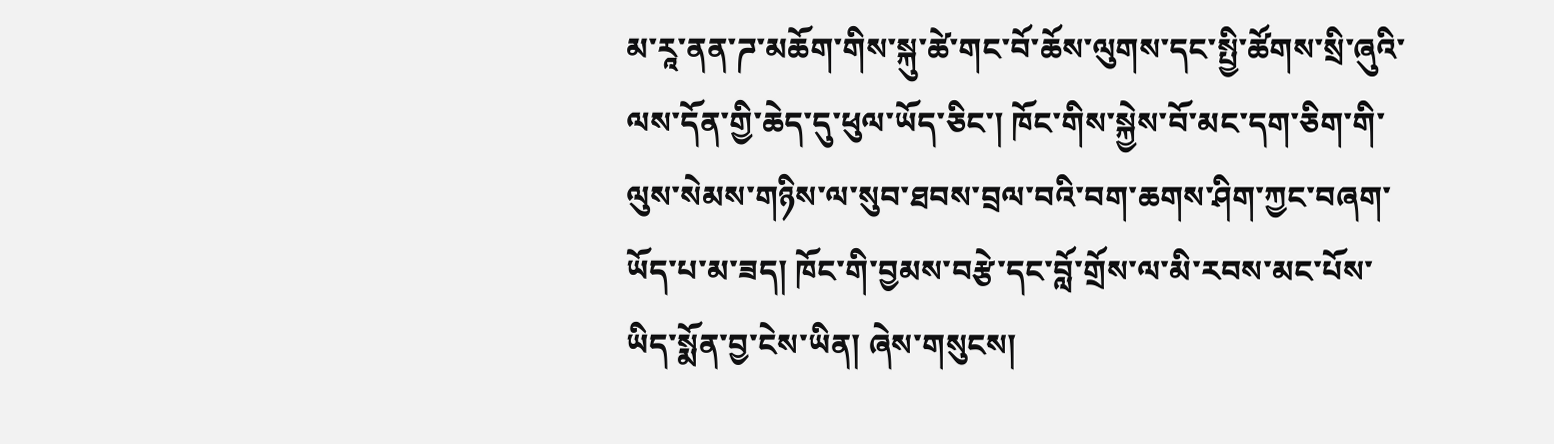མ་རཱ་ནན་ཌ་མཆོག་གིས་སྐུ་ཚེ་གང་བོ་ཆོས་ལུགས་དང་སྤྱི་ཚོགས་སྲི་ཞུའི་ལས་དོན་གྱི་ཆེད་དུ་ཕུལ་ཡོད་ཅིང་། ཁོང་གིས་སྐྱེས་བོ་མང་དག་ཅིག་གི་ལུས་སེམས་གཉིས་ལ་སུབ་ཐབས་བྲལ་བའི་བག་ཆགས་ཤིག་ཀྱང་བཞག་ཡོད་པ་མ་ཟད། ཁོང་གི་བྱམས་བརྩེ་དང་བློ་གྲོས་ལ་མི་རབས་མང་པོས་ཡིད་སྨོན་བྱ་ངེས་ཡིན། ཞེས་གསུངས།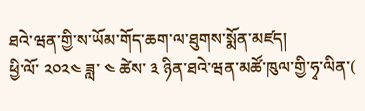ཐའེ་ཝན་གྱི་ས་ཡོམ་གོད་ཆག་ལ་ཐུགས་སྨོན་མཛད།
ཕྱི་ལོ་ ༢༠༢༤ ཟླ་ ༤ ཚེས་ ༣ ཉིན་ཐའེ་ཝན་མཚོ་ཁུལ་གྱི་ཧྭ་ལིན་(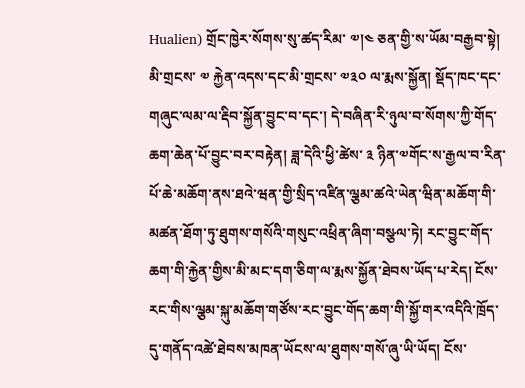Hualien) གྲོང་ཁྱེར་སོགས་སུ་ཚད་རིམ་ ༧།༤ ཅན་གྱི་ས་ཡོམ་བརྒྱབ་སྟེ། མི་གྲངས་ ༧ རྐྱེན་འདས་དང་མི་གྲངས་ ༧༣༠ ལ་རྨས་སྐྱོན། སྡོད་ཁང་དང་གཞུང་ལམ་ལ་རྡིབ་སྐྱོན་བྱུང་བ་དང་། དེ་བཞིན་རི་ཉུལ་བ་སོགས་ཀྱི་གོད་ཆག་ཆེན་པོ་བྱུང་བར་བརྟེན། ཟླ་དེའི་ཕྱི་ཚེས་ ༣ ཉིན་༧གོང་ས་རྒྱལ་བ་རིན་པོ་ཆེ་མཆོག་ནས་ཐའེ་ཝན་གྱི་སྲིད་འཛིན་ལྕམ་ཚའེ་ཡེན་ཝིན་མཆོག་གི་མཚན་ཐོག་ཏུ་ཐུགས་གསོའི་གསུང་འཕྲིན་ཞིག་བསྩལ་ཏེ། རང་བྱུང་གོད་ཆག་གི་རྐྱེན་གྱིས་མི་མང་དག་ཅིག་ལ་རྨས་སྐྱོན་ཐེབས་ཡོད་པ་རེད། ངོས་རང་གིས་ལྕམ་སྐུ་མཆོག་གཙོས་རང་བྱུང་གོད་ཆག་གི་སྐྱོ་གར་འདིའི་ཁྲོད་དུ་གནོད་འཚེ་ཐེབས་མཁན་ཡོངས་ལ་ཐུགས་གསོ་ཞུ་ཡི་ཡོད། ངོས་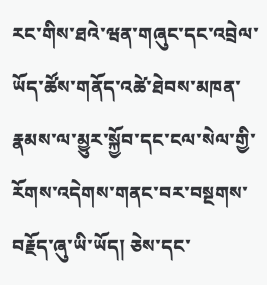རང་གིས་ཐའེ་ཝན་གཞུང་དང་འབྲེལ་ཡོད་ཚོས་གནོད་འཚེ་ཐེབས་མཁན་རྣམས་ལ་མྱུར་སྐྱོབ་དང་ངལ་སེལ་གྱི་རོགས་འདེགས་གནང་བར་བསྔགས་བརྗོད་ཞུ་ཡི་ཡོད། ཅེས་དང་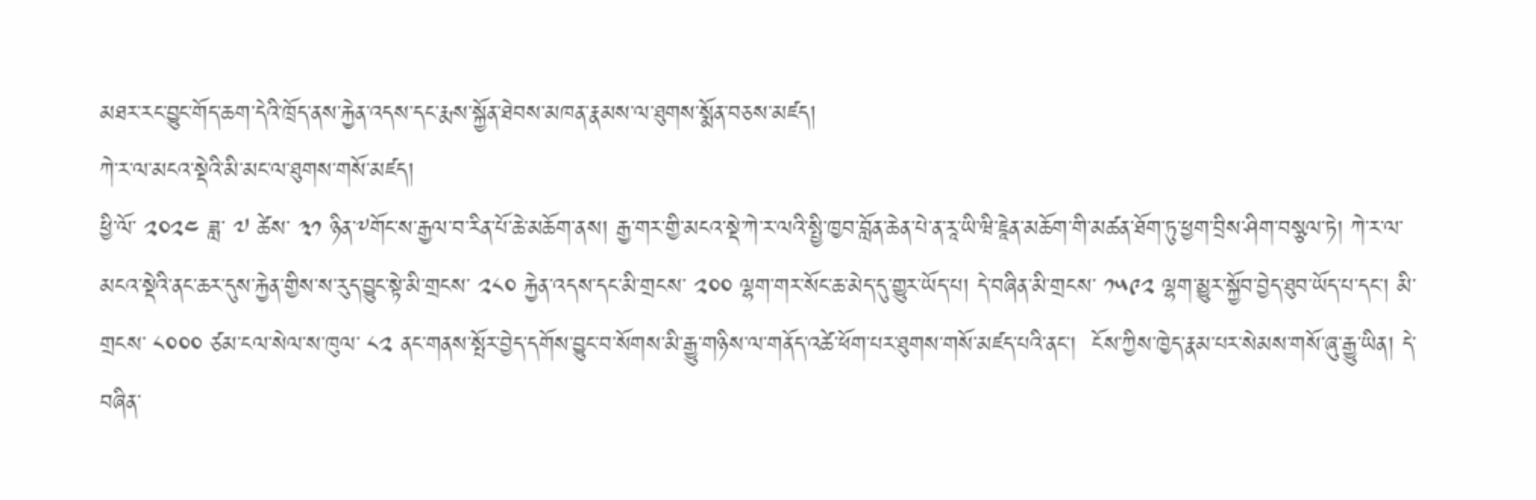མཐར་རང་བྱུང་གོད་ཆག་དེའི་ཁྲོད་ནས་རྐྱེན་འདས་དང་རྨས་སྐྱོན་ཐེབས་མཁན་རྣམས་ལ་ཐུགས་སྨོན་བཅས་མཛད།
ཀེ་ར་ལ་མངའ་སྡེའི་མི་མང་ལ་ཐུགས་གསོ་མཛད།
ཕྱི་ལོ་ ༢༠༢༤ ཟླ་ ༧ ཚེས་ ༣༡ ཉིན་༸གོང་ས་རྒྱལ་བ་རིན་པོ་ཆེ་མཆོག་ནས། རྒྱ་གར་གྱི་མངའ་སྡེ་ཀེ་ར་ལའི་སྤྱི་ཁྱབ་བློན་ཆེན་པེ་ན་རཱ་ཡི་ཝི་ཇཱེན་མཆོག་གི་མཚན་ཐོག་ཏུ་ཕྱག་བྲིས་ཤིག་བསྩལ་ཏེ། ཀེ་ར་ལ་མངའ་སྡེའི་ནང་ཆར་དུས་རྐྱེན་གྱིས་ས་རུད་བྱུང་སྟེ་མི་གྲངས་ ༢༨༠ རྐྱེན་འདས་དང་མི་གྲངས་ ༢༠༠ ལྷག་གར་སོང་ཆ་མེད་དུ་གྱུར་ཡོད་པ། དེ་བཞིན་མི་གྲངས་ ༡༥༩༢ ལྷག་མྱུར་སྐྱོབ་བྱེད་ཐུབ་ཡོད་པ་དང་། མི་གྲངས་ ༨༠༠༠ ཙམ་ངལ་སེལ་ས་ཁུལ་ ༨༢ ནང་གནས་སྤོར་བྱེད་དགོས་བྱུང་བ་སོགས་མི་རྒྱུ་གཉིས་ལ་གནོད་འཚེ་ཕོག་པར་ཐུགས་གསོ་མཛད་པའི་ནང་།  ངོས་ཀྱིས་ཁྱེད་རྣམ་པར་སེམས་གསོ་ཞུ་རྒྱུ་ཡིན། དེ་བཞིན་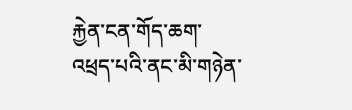རྐྱེན་ངན་གོད་ཆག་འཕྲད་པའི་ནང་མི་གཉེན་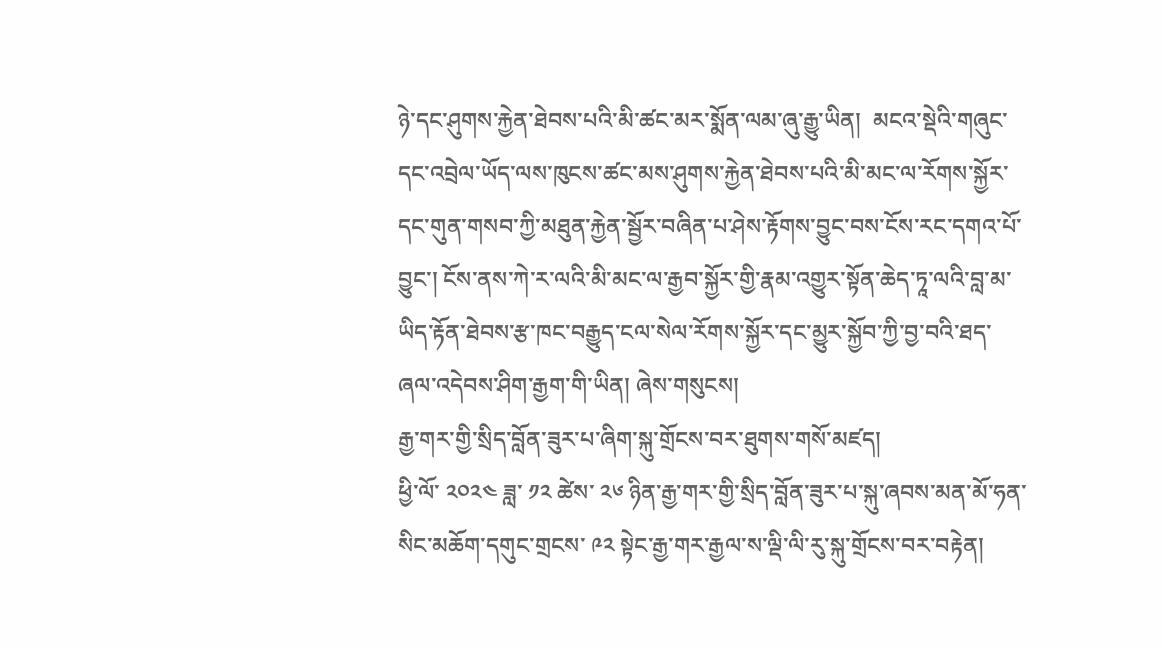ཉེ་དང་ཤུགས་རྐྱེན་ཐེབས་པའི་མི་ཚང་མར་སྨོན་ལམ་ཞུ་རྒྱུ་ཡིན།  མངའ་སྡེའི་གཞུང་དང་འབྲེལ་ཡོད་ལས་ཁུངས་ཚང་མས་ཤུགས་རྐྱེན་ཐེབས་པའི་མི་མང་ལ་རོགས་སྐྱོར་དང་གུན་གསབ་ཀྱི་མཐུན་རྐྱེན་སྦྱོར་བཞིན་པ་ཤེས་རྟོགས་བྱུང་བས་ངོས་རང་དགའ་པོ་བྱུང་། ངོས་ནས་ཀེ་ར་ལའི་མི་མང་ལ་རྒྱབ་སྐྱོར་གྱི་རྣམ་འགྱུར་སྟོན་ཆེད་ཏཱ་ལའི་བླ་མ་ཡིད་རྟོན་ཐེབས་རྩ་ཁང་བརྒྱུད་ངལ་སེལ་རོགས་སྐྱོར་དང་མྱུར་སྐྱོབ་ཀྱི་བྱ་བའི་ཐད་ཞལ་འདེབས་ཤིག་རྒྱག་གི་ཡིན། ཞེས་གསུངས།
རྒྱ་གར་གྱི་སྲིད་བློན་ཟུར་པ་ཞིག་སྐུ་གྲོངས་བར་ཐུགས་གསོ་མཛད།
ཕྱི་ལོ་ ༢༠༢༤ ཟླ་ ༡༢ ཚེས་ ༢༦ ཉིན་རྒྱ་གར་གྱི་སྲིད་བློན་ཟུར་པ་སྐུ་ཞབས་མན་མོ་ཧན་སིང་མཆོག་དགུང་གྲངས་ ༩༢ སྟེང་རྒྱ་གར་རྒྱལ་ས་ལྡི་ལི་རུ་སྐུ་གྲོངས་བར་བརྟེན།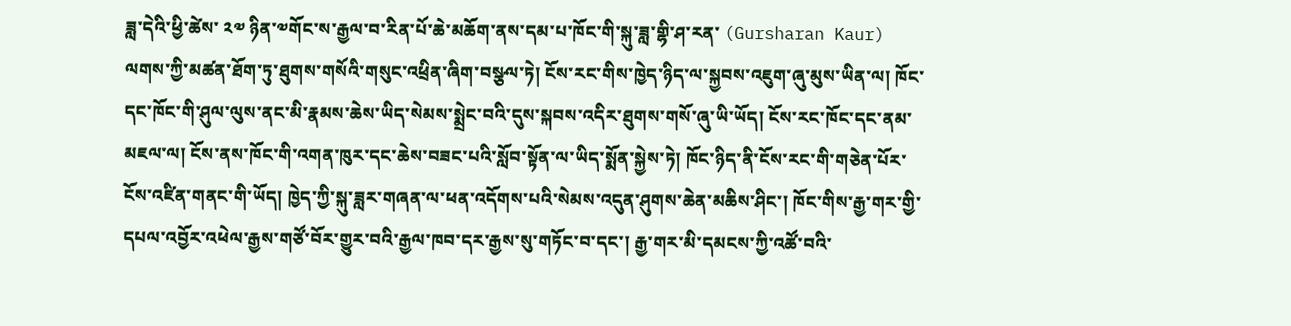ཟླ་དེའི་ཕྱི་ཚེས་ ༢༧ ཉིན་༧གོང་ས་རྒྱལ་བ་རིན་པོ་ཆེ་མཆོག་ནས་དམ་པ་ཁོང་གི་སྐུ་ཟླ་གྷི་ཤ་རན་ (Gursharan Kaur) ལགས་ཀྱི་མཚན་ཐོག་ཏུ་ཐུགས་གསོའི་གསུང་འཕྲིན་ཞིག་བསྩལ་ཏེ། ངོས་རང་གིས་ཁྱེད་ཉིད་ལ་སྐྱབས་འཇུག་ཞུ་མུས་ཡིན་ལ། ཁོང་དང་ཁོང་གི་ཤུལ་ལུས་ནང་མི་རྣམས་ཆེས་ཡིད་སེམས་སྨྲེང་བའི་དུས་སྐབས་འདིར་ཐུགས་གསོ་ཞུ་ཡི་ཡོད། ངོས་རང་ཁོང་དང་ནམ་མཇལ་ལ། ངོས་ནས་ཁོང་གི་འགན་ཁུར་དང་ཆེས་བཟང་པའི་སློབ་སྟོན་ལ་ཡིད་སྨོན་སྐྱེས་ཏེ། ཁོང་ཉིད་ནི་ངོས་རང་གི་གཅེན་པོར་ངོས་འཛིན་གནང་གི་ཡོད། ཁྱེད་ཀྱི་སྐུ་ཟླར་གཞན་ལ་ཕན་འདོགས་པའི་སེམས་འདུན་ཤུགས་ཆེན་མཆིས་ཤིང་། ཁོང་གིས་རྒྱ་གར་གྱི་དཔལ་འབྱོར་འཕེལ་རྒྱས་གཙོ་བོར་གྱུར་བའི་རྒྱལ་ཁབ་དར་རྒྱས་སུ་གཏོང་བ་དང་། རྒྱ་གར་མི་དམངས་ཀྱི་འཚོ་བའི་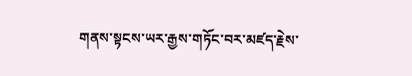གནས་སྟངས་ཡར་རྒྱས་གཏོང་བར་མཛད་རྗེས་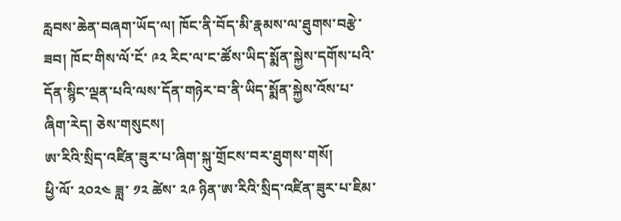རླབས་ཆེན་བཞག་ཡོད་ལ། ཁོང་ནི་བོད་མི་རྣམས་ལ་ཐུགས་བརྩེ་ཟབ། ཁོང་གིས་ལོ་ངོ་ ༩༢ རིང་ལ་ང་ཚོས་ཡིད་སྨོན་སྐྱེས་དགོས་པའི་དོན་སྙིང་ལྡན་པའི་ལས་དོན་གཉེར་བ་ནི་ཡིད་སྨོན་སྐྱེས་འོས་པ་ཞིག་རེད། ཅེས་གསུངས།
ཨ་རིའི་སྲིད་འཛིན་ཟུར་པ་ཞིག་སྐུ་གྲོངས་བར་ཐུགས་གསོ།
ཕྱི་ལོ་ ༢༠༢༤ ཟླ་ ༡༢ ཚེས་ ༢༩ ཉིན་ཨ་རིའི་སྲིད་འཛིན་ཟུར་པ་ཇིམ་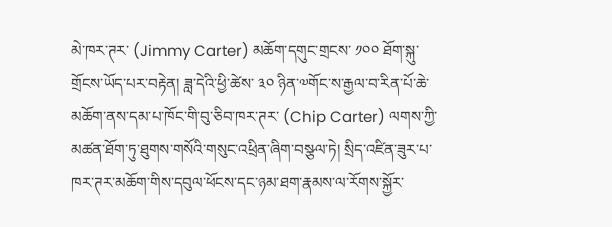མེ་ཁར་ཊར་ (Jimmy Carter) མཆོག་དགུང་གྲངས་ ༡༠༠ ཐོག་སྐུ་གྲོངས་ཡོད་པར་བརྟེན། ཟླ་དེའི་ཕྱི་ཚེས་ ༣༠ ཉིན་༧གོང་ས་རྒྱལ་བ་རིན་པོ་ཆེ་མཆོག་ནས་དམ་པ་ཁོང་གི་བུ་ཅིབ་ཁར་ཊར་ (Chip Carter) ལགས་ཀྱི་མཚན་ཐོག་ཏུ་ཐུགས་གསོའི་གསུང་འཕྲིན་ཞིག་བསྩལ་ཏེ། སྲིད་འཛིན་ཟུར་པ་ཁར་ཊར་མཆོག་གིས་དབུལ་ཕོངས་དང་ཉམ་ཐག་རྣམས་ལ་རོགས་སྐྱོར་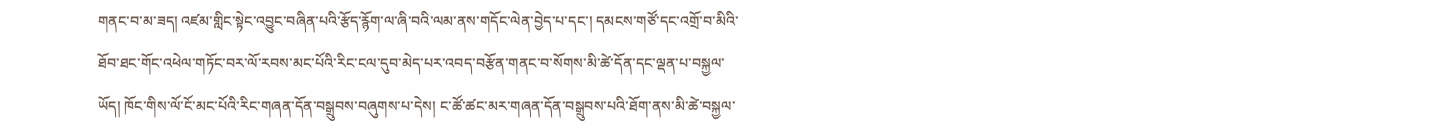གནང་བ་མ་ཟད། འཛམ་གླིང་སྟེང་འབྱུང་བཞིན་པའི་རྩོད་རྙོག་ལ་ཞི་བའི་ལམ་ནས་གདོང་ལེན་བྱེད་པ་དང་། དམངས་གཙོ་དང་འགྲོ་བ་མིའི་ཐོབ་ཐང་གོང་འཕེལ་གཏོང་བར་ལོ་རབས་མང་པོའི་རིང་ངལ་དུབ་མེད་པར་འབད་བརྩོན་གནང་བ་སོགས་མི་ཚེ་དོན་དང་ལྡན་པ་བསྐྱལ་ཡོད། ཁོང་གིས་ལོ་ངོ་མང་པོའི་རིང་གཞན་དོན་བསྒྲུབས་བཞུགས་པ་དེས། ང་ཚོ་ཚང་མར་གཞན་དོན་བསྒྲུབས་པའི་ཐོག་ནས་མི་ཚེ་བསྐྱལ་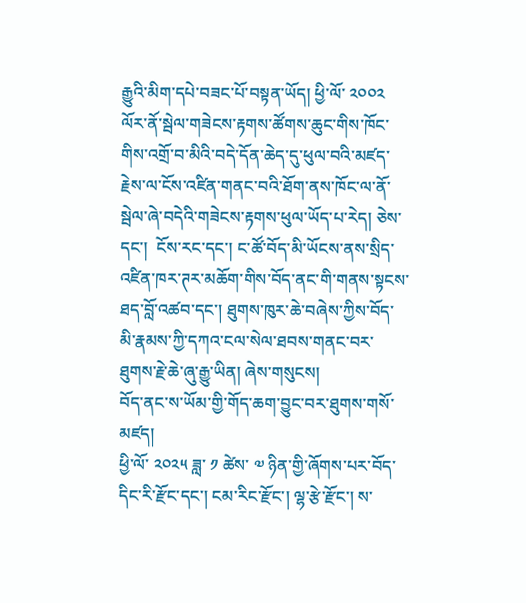རྒྱུའི་མིག་དཔེ་བཟང་པོ་བསྟན་ཡོད། ཕྱི་ལོ་ ༢༠༠༢ ལོར་ནོ་སྦེལ་གཟེངས་རྟགས་ཚོགས་ཆུང་གིས་ཁོང་གིས་འགྲོ་བ་མིའི་བདེ་དོན་ཆེད་དུ་ཕུལ་བའི་མཛད་རྗེས་ལ་ངོས་འཛིན་གནང་བའི་ཐོག་ནས་ཁོང་ལ་ནོ་སྦེལ་ཞེ་བདེའི་གཟེངས་རྟགས་ཕུལ་ཡོད་པ་རེད། ཅེས་དང་།  ངོས་རང་དང་། ང་ཚོ་བོད་མི་ཡོངས་ནས་སྲིད་འཛིན་ཁར་ཊར་མཆོག་གིས་བོད་ནང་གི་གནས་སྟངས་ཐད་བློ་འཚབ་དང་། ཐུགས་ཁུར་ཆེ་བཞེས་ཀྱིས་བོད་མི་རྣམས་ཀྱི་དཀའ་ངལ་སེལ་ཐབས་གནང་བར་ཐུགས་རྗེ་ཆེ་ཞུ་རྒྱུ་ཡིན། ཞེས་གསུངས།
བོད་ནང་ས་ཡོམ་གྱི་གོད་ཆག་བྱུང་བར་ཐུགས་གསོ་མཛད།
ཕྱི་ལོ་ ༢༠༢༥ ཟླ་ ༡ ཚེས་ ༧ ཉིན་གྱི་ཞོགས་པར་བོད་དིང་རི་རྫོང་དང་། ངམ་རིང་རྫོང་། ལྷ་རྩེ་རྫོང་། ས་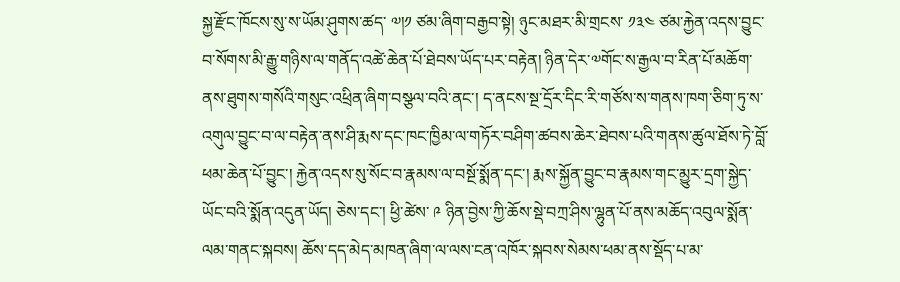སྐྱ་རྫོང་ཁོངས་སུ་ས་ཡོམ་ཤུགས་ཚད་ ༧།༡ ཙམ་ཞིག་བརྒྱབ་སྟེ། ཉུང་མཐར་མི་གྲངས་ ༡༣༤ ཙམ་རྐྱེན་འདས་བྱུང་བ་སོགས་མི་རྒྱུ་གཉིས་ལ་གནོད་འཚེ་ཆེན་པོ་ཐེབས་ཡོད་པར་བརྟེན། ཉིན་དེར་༧གོང་ས་རྒྱལ་བ་རིན་པོ་མཆོག་ནས་ཐུགས་གསོའི་གསུང་འཕྲིན་ཞིག་བསྩལ་བའི་ནང་། ད་ནངས་སྔ་དྲོར་དིང་རི་གཙོས་ས་གནས་ཁག་ཅིག་ཏུ་ས་འགུལ་བྱུང་བ་ལ་བརྟེན་ནས་ཤི་རྨས་དང་ཁང་ཁྱིམ་ལ་གཏོར་བཤིག་ཚབས་ཆེར་ཐེབས་པའི་གནས་ཚུལ་ཐོས་ཏེ་བློ་ཕམ་ཆེན་པོ་བྱུང་། རྐྱེན་འདས་སུ་སོང་བ་རྣམས་ལ་བསྔོ་སྨོན་དང་། རྨས་སྐྱོན་བྱུང་བ་རྣམས་གང་མྱུར་དྲག་སྐྱེད་ཡོང་བའི་སྨོན་འདུན་ཡོད། ཅེས་དང་། ཕྱི་ཚེས་ ༩ ཉིན་བྱེས་ཀྱི་ཆོས་སྡེ་བཀྲ་ཤིས་ལྷུན་པོ་ནས་མཆོད་འབུལ་སྨོན་ལམ་གནང་སྐབས། ཆོས་དད་མེད་མཁན་ཞིག་ལ་ལས་ངན་འཁོར་སྐབས་སེམས་ཕམ་ནས་སྡོད་པ་མ་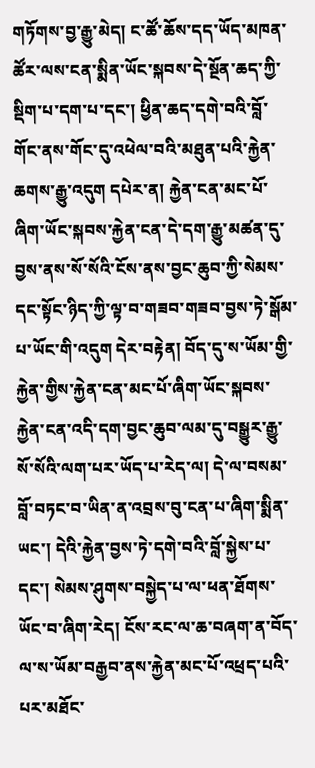གཏོགས་བྱ་རྒྱུ་མེད། ང་ཚོ་ཆོས་དད་ཡོད་མཁན་ཚོར་ལས་ངན་སྨིན་ཡོང་སྐབས་དེ་སྔོན་ཆད་ཀྱི་སྡིག་པ་དག་པ་དང་། ཕྱིན་ཆད་དགེ་བའི་བློ་གོང་ནས་གོང་དུ་འཕེལ་བའི་མཐུན་པའི་རྐྱེན་ཆགས་རྒྱུ་འདུག དཔེར་ན། རྐྱེན་ངན་མང་པོ་ཞིག་ཡོང་སྐབས་རྐྱེན་ངན་དེ་དག་རྒྱུ་མཚན་དུ་བྱས་ནས་སོ་སོའི་ངོས་ནས་བྱང་ཆུབ་ཀྱི་སེམས་དང་སྟོང་ཉིད་ཀྱི་ལྟ་བ་གཟབ་གཟབ་བྱས་ཏེ་སྒོམ་པ་ཡོང་གི་འདུག དེར་བརྟེན། བོད་དུ་ས་ཡོམ་གྱི་རྐྱེན་གྱིས་རྐྱེན་ངན་མང་པོ་ཞིག་ཡོང་སྐབས་རྐྱེན་ངན་འདི་དག་བྱང་ཆུབ་ལམ་དུ་བསྒྱུར་རྒྱུ་སོ་སོའི་ལག་པར་ཡོད་པ་རེད་ལ། དེ་ལ་བསམ་བློ་བཏང་བ་ཡིན་ན་འབྲས་བུ་ངན་པ་ཞིག་སྨིན་ཡང་། དེའི་རྐྱེན་བྱས་ཏེ་དགེ་བའི་བློ་སྐྱེས་པ་དང་། སེམས་ཤུགས་བསྐྱེད་པ་ལ་ཕན་ཐོགས་ཡོང་བ་ཞིག་རེད། ངོས་རང་ལ་ཆ་བཞག་ན་བོད་ལ་ས་ཡོམ་བརྒྱབ་ནས་རྐྱེན་མང་པོ་འཕྲད་པའི་པར་མཐོང་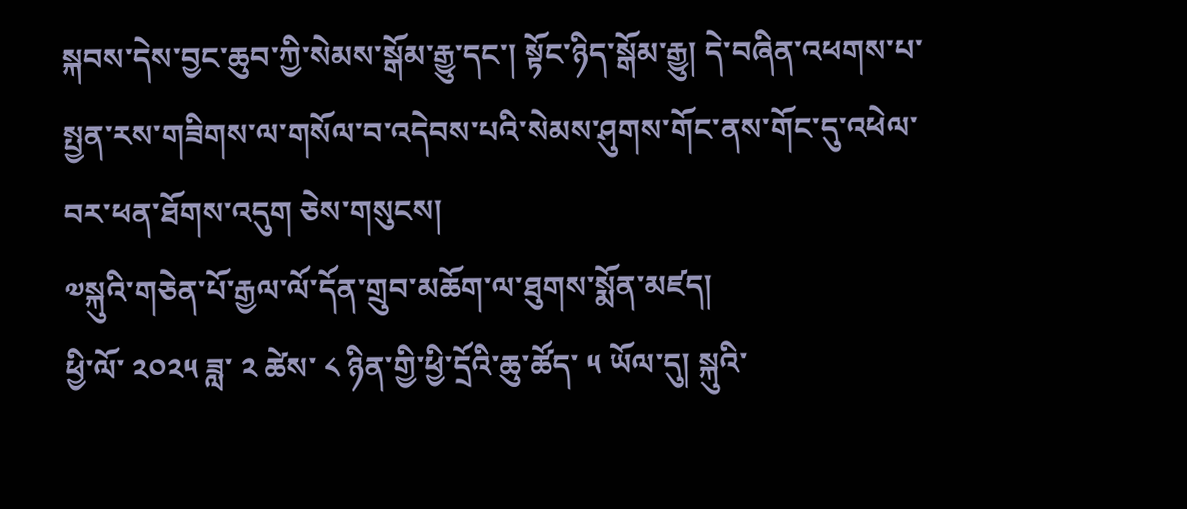སྐབས་དེས་བྱང་ཆུབ་ཀྱི་སེམས་སྒོམ་རྒྱུ་དང་། སྟོང་ཉིད་སྒོམ་རྒྱུ། དེ་བཞིན་འཕགས་པ་སྤྱན་རས་གཟིགས་ལ་གསོལ་བ་འདེབས་པའི་སེམས་ཤུགས་གོང་ནས་གོང་དུ་འཕེལ་བར་ཕན་ཐོགས་འདུག ཅེས་གསུངས།
༧སྐུའི་གཅེན་པོ་རྒྱལ་ལོ་དོན་གྲུབ་མཆོག་ལ་ཐུགས་སྨོན་མཛད།
ཕྱི་ལོ་ ༢༠༢༥ ཟླ་ ༢ ཚེས་ ༨ ཉིན་གྱི་ཕྱི་དྲོའི་ཆུ་ཚོད་ ༥ ཡོལ་དུ། སྐུའི་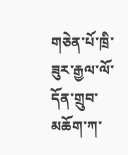གཅེན་པོ་ཁྲི་ཟུར་རྒྱལ་ལོ་དོན་གྲུབ་མཆོག་ཀ་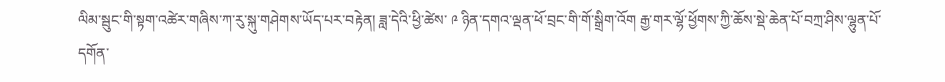ལིམ་སྦུང་གི་སྟག་འཚེར་གཞིས་ཀ་རུ་སྐུ་གཤེགས་ཡོད་པར་བརྟེན། ཟླ་དེའི་ཕྱི་ཚེས་ ༩ ཉིན་དགའ་ལྡན་ཕོ་བྲང་གི་གོ་སྒྲིག་འོག རྒྱ་གར་ལྷོ་ཕྱོགས་ཀྱི་ཆོས་སྡེ་ཆེན་པོ་བཀྲ་ཤིས་ལྷུན་པོ་དགོན་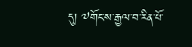དུ། ༧གོང་ས་རྒྱལ་བ་རིན་པོ་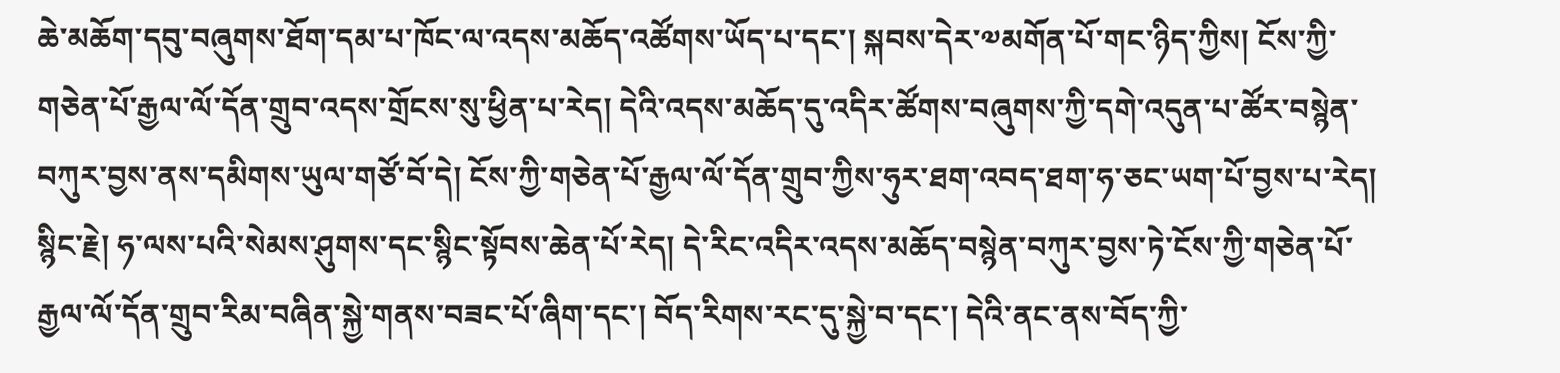ཆེ་མཆོག་དབུ་བཞུགས་ཐོག་དམ་པ་ཁོང་ལ་འདས་མཆོད་འཚོགས་ཡོད་པ་དང་། སྐབས་དེར་༧མགོན་པོ་གང་ཉིད་ཀྱིས། ངོས་ཀྱི་གཅེན་པོ་རྒྱལ་ལོ་དོན་གྲུབ་འདས་གྲོངས་སུ་ཕྱིན་པ་རེད། དེའི་འདས་མཆོད་དུ་འདིར་ཚོགས་བཞུགས་ཀྱི་དགེ་འདུན་པ་ཚོར་བསྙེན་བཀུར་བྱས་ནས་དམིགས་ཡུལ་གཙོ་བོ་དེ། ངོས་ཀྱི་གཅེན་པོ་རྒྱལ་ལོ་དོན་གྲུབ་ཀྱིས་ཧུར་ཐག་འབད་ཐག་ཧ་ཅང་ཡག་པོ་བྱས་པ་རེད། སྙིང་རྗེ། ཧ་ལས་པའི་སེམས་ཤུགས་དང་སྙིང་སྟོབས་ཆེན་པོ་རེད། དེ་རིང་འདིར་འདས་མཆོད་བསྙེན་བཀུར་བྱས་ཏེ་ངོས་ཀྱི་གཅེན་པོ་རྒྱལ་ལོ་དོན་གྲུབ་རིམ་བཞིན་སྐྱེ་གནས་བཟང་པོ་ཞིག་དང་། བོད་རིགས་རང་དུ་སྐྱེ་བ་དང་། དེའི་ནང་ནས་བོད་ཀྱི་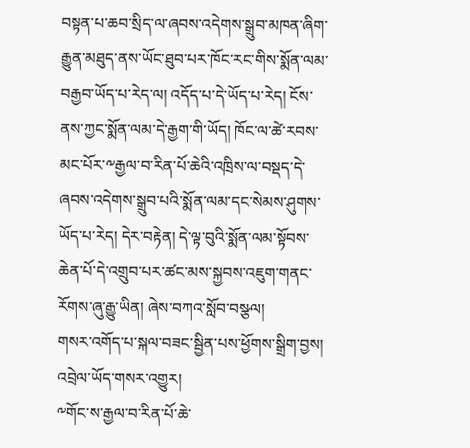བསྟན་པ་ཆབ་སྲིད་ལ་ཞབས་འདེགས་སྒྲུབ་མཁན་ཞིག་རྒྱུན་མཐུད་ནས་ཡོང་ཐུབ་པར་ཁོང་རང་གིས་སྨོན་ལམ་བརྒྱབ་ཡོད་པ་རེད་ལ། འདོད་པ་དེ་ཡོད་པ་རེད། ངོས་ནས་ཀྱང་སྨོན་ལམ་དེ་རྒྱག་གི་ཡོད། ཁོང་ལ་ཚེ་རབས་མང་པོར་༸རྒྱལ་བ་རིན་པོ་ཆེའི་འཁྲིས་ལ་བསྡད་དེ་ཞབས་འདེགས་སྒྲུབ་པའི་སྨོན་ལམ་དང་སེམས་ཤུགས་ཡོད་པ་རེད། དེར་བརྟེན། དེ་ལྟ་བུའི་སྨོན་ལམ་སྟོབས་ཆེན་པོ་དེ་འགྲུབ་པར་ཚང་མས་སྐྱབས་འཇུག་གནང་རོགས་ཞུ་རྒྱུ་ཡིན། ཞེས་བཀའ་སློབ་བསྩལ།
གསར་འགོད་པ་སྐལ་བཟང་སྦྱིན་པས་ཕྱོགས་སྒྲིག་བྱས།
འབྲེལ་ཡོད་གསར་འགྱུར།
༸གོང་ས་རྒྱལ་བ་རིན་པོ་ཆེ་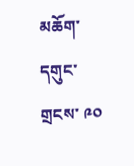མཆོག་དགུང་གྲངས་ ༩༠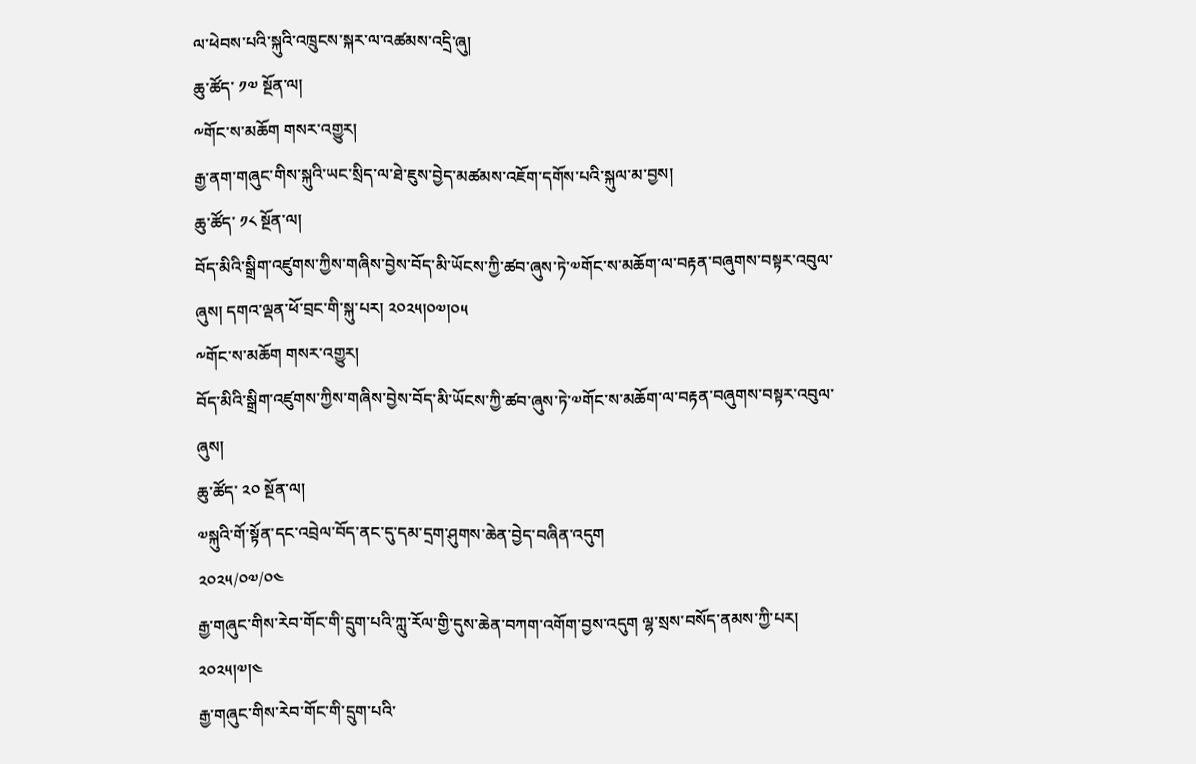ལ་ཕེབས་པའི་སྐུའི་འཁྲུངས་སྐར་ལ་འཚམས་འདྲི་ཞུ།
ཆུ་ཚོད་ ༡༧ སྔོན་ལ།
༸གོང་ས་མཆོག གསར་འགྱུར།
རྒྱ་ནག་གཞུང་གིས་སྐུའི་ཡང་སྲིད་ལ་ཐེ་ཇུས་བྱེད་མཚམས་འཇོག་དགོས་པའི་སྐུལ་མ་བྱས།
ཆུ་ཚོད་ ༡༨ སྔོན་ལ།
བོད་མིའི་སྒྲིག་འཛུགས་ཀྱིས་གཞིས་བྱེས་བོད་མི་ཡོངས་ཀྱི་ཚབ་ཞུས་ཏེ་༧གོང་ས་མཆོག་ལ་བརྟན་བཞུགས་བསྟར་འབུལ་ཞུས། དགའ་ལྡན་ཕོ་བྲང་གི་སྐུ་པར། ༢༠༢༥།༠༧།༠༥
༸གོང་ས་མཆོག གསར་འགྱུར།
བོད་མིའི་སྒྲིག་འཛུགས་ཀྱིས་གཞིས་བྱེས་བོད་མི་ཡོངས་ཀྱི་ཚབ་ཞུས་ཏེ་༧གོང་ས་མཆོག་ལ་བརྟན་བཞུགས་བསྟར་འབུལ་ཞུས།
ཆུ་ཚོད་ ༢༠ སྔོན་ལ།
༧སྐུའི་གོ་སྟོན་དང་འབྲེལ་བོད་ནང་དུ་དམ་དྲག་ཤུགས་ཆེན་བྱེད་བཞིན་འདུག
༢༠༢༥/༠༧/༠༤
རྒྱ་གཞུང་གིས་རེབ་གོང་གི་དྲུག་པའི་ཀླུ་རོལ་གྱི་དུས་ཆེན་བཀག་འགོག་བྱས་འདུག ལྷ་སྲས་བསོད་ནམས་ཀྱི་པར། ༢༠༢༥།༧།༤
རྒྱ་གཞུང་གིས་རེབ་གོང་གི་དྲུག་པའི་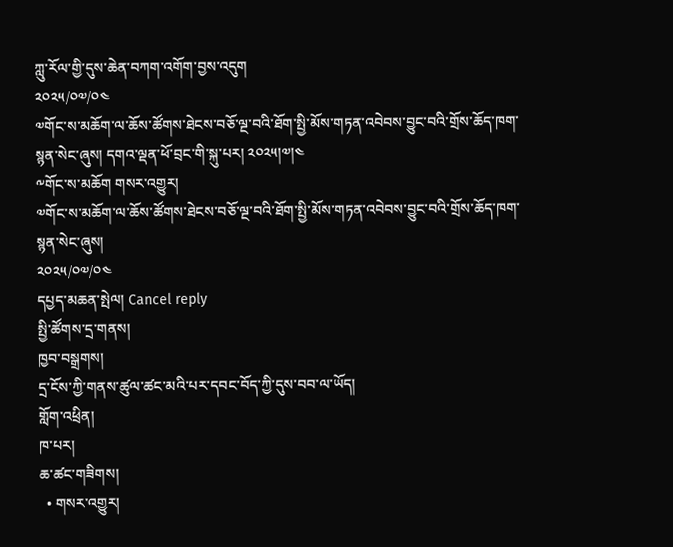ཀླུ་རོལ་གྱི་དུས་ཆེན་བཀག་འགོག་བྱས་འདུག
༢༠༢༥/༠༧/༠༤
༧གོང་ས་མཆོག་ལ་ཆོས་ཚོགས་ཐེངས་བཅོ་ལྔ་བའི་ཐོག་སྤྱི་མོས་གཏན་འབེབས་བྱུང་བའི་གྲོས་ཆོད་ཁག་སྙན་སེང་ཞུས། དགའ་ལྡན་ཕོ་བྲང་གི་སྐུ་པར། ༢༠༢༥།༧།༤
༸གོང་ས་མཆོག གསར་འགྱུར།
༧གོང་ས་མཆོག་ལ་ཆོས་ཚོགས་ཐེངས་བཅོ་ལྔ་བའི་ཐོག་སྤྱི་མོས་གཏན་འབེབས་བྱུང་བའི་གྲོས་ཆོད་ཁག་སྙན་སེང་ཞུས།
༢༠༢༥/༠༧/༠༤
དཔྱད་མཆན་སྤེལ། Cancel reply
སྤྱི་ཚོགས་དྲ་གནས།
ཁྱབ་བསྒྲགས།
དྲ་ངོས་ཀྱི་གནས་ཚུལ་ཚང་མའི་པར་དབང་བོད་ཀྱི་དུས་བབ་ལ་ཡོད།
གློག་འཕྲིན།
ཁ་པར།
ཆ་ཚང་གཟིགས།
  • གསར་འགྱུར།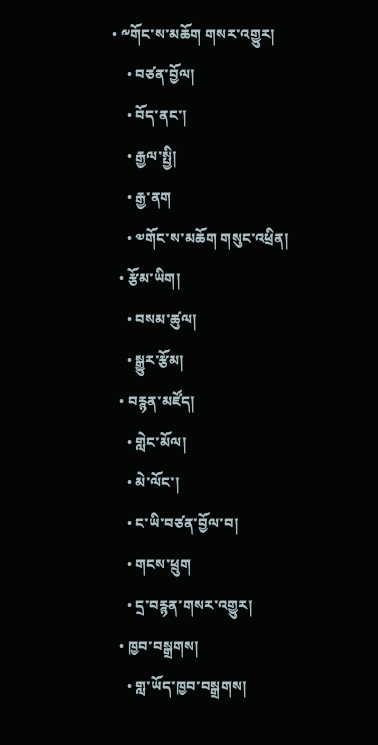• ༸གོང་ས་མཆོག གསར་འགྱུར།
    • བཙན་བྱོལ།
    • བོད་ནང་།
    • རྒྱལ་སྤྱི།
    • རྒྱ་ནག
    • ༧གོང་ས་མཆོག གསུང་འཕྲིན།
  • རྩོམ་ཡིག།
    • བསམ་ཚུལ།
    • སྒྱུར་རྩོམ།
  • བརྙན་མཛོད།
    • གླེང་མོལ།
    • མེ་ལོང་།
    • ང་ཡི་བཙན་བྱོལ་བ།
    • གངས་ཕྲུག
    • དྲ་བརྙན་གསར་འགྱུར།
  • ཁྱབ་བསྒྲགས།
    • གླ་ཡོད་ཁྱབ་བསྒྲགས།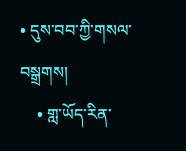• དུས་བབ་ཀྱི་གསལ་བསྒྲགས།
    • གླ་ཡོད་རིན་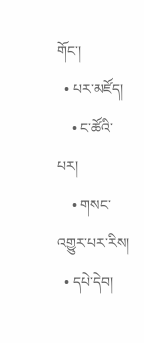གོང་།
  • པར་མཛོད།
    • ང་ཚོའི་པར།
    • གསང་འགྱུར་པར་རིས།
  • དཔེ་དེབ།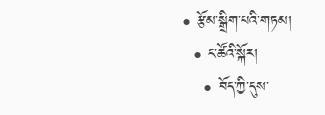• རྩོམ་སྒྲིག་པའི་གཏམ།
  • ང་ཚོའི་སྐོར།
    • བོད་ཀྱི་དུས་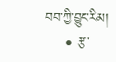བབ་ཀྱི་བྱུང་རིམ།
    • རྩ་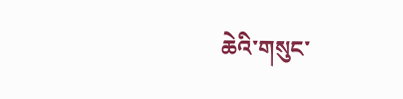ཆེའི་གསུང་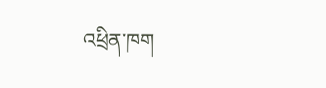འཕྲིན་ཁག